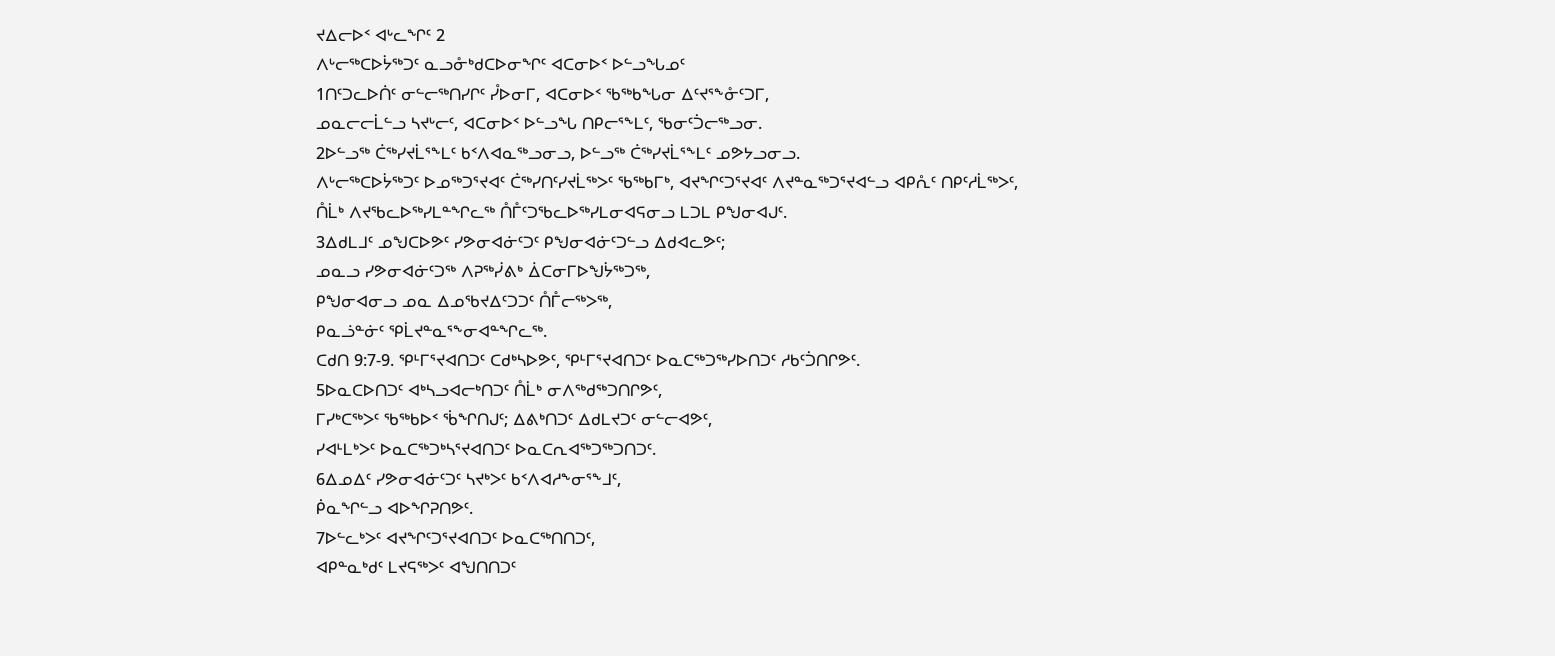ᔪᐃᓕᐅᑉ ᐊᒡᓚᖏᑦ 2
ᐱᒡᓕᖅᑕᐅᔮᖅᑐᑦ ᓇᓗᓁᒃᑯᑕᐅᓂᖏᑦ ᐊᑕᓂᐅᑉ ᐅᓪᓗᖓᓄᑦ
1ᑎᑦᑐᓚᐅᑏᑦ ᓂᓪᓕᖅᑎᓯᒋᑦ ᓮᐅᓂᒥ, ᐊᑕᓂᐅᑉ ᖃᖅᑲᖓᓂ ᐃᑦᔪᕐᖕᓁᑦᑐᒥ,
ᓄᓇᓕᓕᒫᓪᓗ ᓴᔪᒡᓕᑦ, ᐊᑕᓂᐅᑉ ᐅᓪᓗᖓ ᑎᑭᓕᕐᖕᒪᑦ, ᖃᓂᑦᑑᓕᖅᓗᓂ.
2ᐅᓪᓗᖅ ᑖᖅᓯᔪᒫᕐᖕᒪᑦ ᑲᑉᐱᐊᓇᖅᓗᓂᓗ, ᐅᓪᓗᖅ ᑖᖅᓯᔪᒫᕐᖕᒪᑦ ᓄᕗᔭᓗᓂᓗ.
ᐱᒡᓕᖅᑕᐅᔮᖅᑐᑦ ᐅᓄᖅᑐᕐᔪᐊᑦ ᑖᖅᓯᑎᑦᓯᔪᒫᖅᐳᑦ ᖃᖅᑲᒥᒃ, ᐊᔪᖏᑦᑐᕐᔪᐊᑦ ᐱᔪᓐᓇᖅᑐᕐᔪᐊᓪᓗ ᐊᑭᕅᑦ ᑎᑭᑦᓱᒫᖅᐳᑦ,
ᑍᒫᒃ ᐱᔪᖃᓚᐅᖅᓯᒪᓐᖏᓚᖅ ᑍᒤᑦᑐᖃᓚᐅᖅᓯᒪᓂᐊᕋᓂᓗ ᒪᑐᒪ ᑭᖑᓂᐊᒍᑦ.
3ᐃᑯᒪᒧᑦ ᓄᖑᑕᐅᕗᑦ ᓯᕗᓂᐊᓃᑦᑐᑦ ᑭᖑᓂᐊᓃᑦᑐᓪᓗ ᐃᑯᐊᓚᕗᑦ;
ᓄᓇᓗ ᓯᕗᓂᐊᓃᑦᑐᖅ ᐱᕈᖅᓰᕕᒃ ᐄᑕᓂᒥᐅᖑᔮᖅᑐᖅ,
ᑭᖑᓂᐊᓂᓗ ᓄᓇ ᐃᓄᖃᔪᐃᑦᑐᑐᑦ ᑍᒤᓕᖅᐳᖅ,
ᑭᓇᓘᓐᓃᑦ ᕿᒫᔪᓐᓇᕐᖕᓂᐊᓐᖏᓚᖅ.
ᑕᑯᑎ 9:7-9. ᕿᒻᒥᕐᔪᐊᑎᑐᑦ ᑕᑯᒃᓴᐅᕗᑦ, ᕿᒻᒥᕐᔪᐊᑎᑐᑦ ᐅᓇᑕᖅᑐᖅᓯᐅᑎᑐᑦ ᓱᑲᑦᑑᑎᒋᕗᑦ.
5ᐅᓇᑕᐅᑎᑐᑦ ᐊᒃᓴᓗᐊᓕᒃᑎᑐᑦ ᑍᒫᒃ ᓂᐱᖅᑯᖅᑐᑎᒋᕗᑦ,
ᒥᓯᒃᑕᖅᐳᑦ ᖃᖅᑲᐅᑉ ᖄᖏᑎᒍᑦ; ᐃᕕᒃᑎᑐᑦ ᐃᑯᒪᔪᑐᑦ ᓂᓪᓕᐊᕗᑦ,
ᓯᐊᒻᒪᒃᐳᑦ ᐅᓇᑕᖅᑐᒃᓴᕐᔪᐊᑎᑐᑦ ᐅᓇᑕᕆᐊᖅᑐᖅᑐᑎᑐᑦ.
6ᐃᓄᐃᑦ ᓯᕗᓂᐊᓃᑦᑐᑦ ᓴᔪᒃᐳᑦ ᑲᑉᐱᐊᓱᖕᓂᕐᖕᒧᑦ,
ᑮᓇᖏᓪᓗ ᐊᐅᖏᕈᑎᕗᑦ.
7ᐅᓪᓚᒃᐳᑦ ᐊᔪᖏᑦᑐᕐᔪᐊᑎᑐᑦ ᐅᓇᑕᖅᑎᑎᑐᑦ,
ᐊᑭᓐᓇᒃᑯᑦ ᒪᔪᕋᖅᐳᑦ ᐊᖑᑎᑎᑐᑦ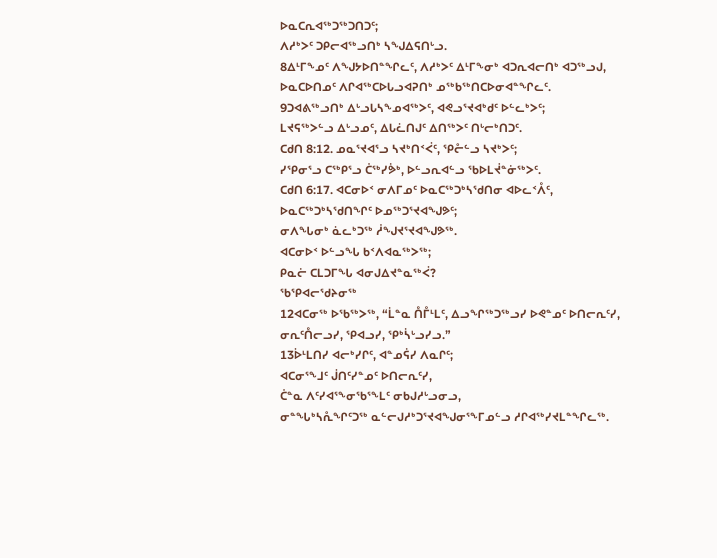ᐅᓇᑕᕆᐊᖅᑐᖅᑐᑎᑐᑦ;
ᐱᓱᒃᐳᑦ ᑐᑭᓕᐊᖅᓗᑎᒃ ᓴᖑᐃᕋᑎᒡᓗ.
8ᐃᒻᒥᖕᓄᑦ ᐱᖑᔭᐅᑎᓐᖏᓚᑦ, ᐱᓱᒃᐳᑦ ᐃᒻᒥᖕᓂᒃ ᐊᑐᕆᐊᓕᑎᒃ ᐊᑐᖅᓗᒍ,
ᐅᓇᑕᐅᑎᓄᑦ ᐱᒋᐊᖅᑕᐅᒐᓗᐊᕈᑎᒃ ᓄᖅᑲᖅᑎᑕᐅᓂᐊᓐᖏᓚᑦ.
9ᑐᐊᕕᖅᓗᑎᒃ ᐃᒡᓗᒐᓴᖕᓄᐊᖅᐳᑦ, ᐊᕙᓗᕐᔪᐊᒃᑯᑦ ᐅᓪᓚᒃᐳᑦ;
ᒪᔪᕋᖅᐳᓪᓗ ᐃᒡᓗᓄᑦ, ᐃᒐᓛᑎᒍᑦ ᐃᑎᖅᐳᑦ ᑎᒡᓕᒃᑎᑐᑦ.
ᑕᑯᑎ 8:12. ᓄᓇᕐᔪᐊᕐᓗ ᓴᔪᒃᑎᑉᐹᑦ, ᕿᓔᓪᓗ ᓴᔪᒃᐳᑦ;
ᓯᕿᓂᕐᓗ ᑕᖅᑭᕐᓗ ᑖᖅᓯᕘᒃ, ᐅᓪᓗᕆᐊᓪᓗ ᖃᐅᒪᔫᓐᓃᖅᐳᑦ.
ᑕᑯᑎ 6:17. ᐊᑕᓂᐅᑉ ᓂᐱᒥᓄᑦ ᐅᓇᑕᖅᑐᒃᓴᖁᑎᓂ ᐊᐅᓚᑉᐰᑦ,
ᐅᓇᑕᖅᑐᒃᓴᖁᑎᖏᑦ ᐅᓄᖅᑐᕐᔪᐊᖑᕗᑦ;
ᓂᐱᖓᓂᒃ ᓈᓚᒃᑐᖅ ᓲᖑᔪᕐᔪᐊᖑᕗᖅ.
ᐊᑕᓂᐅᑉ ᐅᓪᓗᖓ ᑲᑉᐱᐊᓇᖅᐳᖅ;
ᑭᓇᓖ ᑕᒪᑐᒥᖓ ᐊᓂᒍᐃᔪᓐᓇᖅᐹ?
ᖃᕿᐊᓕᖁᔨᓂᖅ
12ᐊᑕᓂᖅ ᐅᖃᖅᐳᖅ, “ᒫᓐᓇ ᑍᒤᒻᒪᑦ, ᐃᓗᖏᖅᑐᖅᓗᓯ ᐅᕙᓐᓄᑦ ᐅᑎᓕᕆᑦᓯ,
ᓂᕆᑦᑍᓕᓗᓯ, ᕿᐊᓗᓯ, ᕿᒃᓵᒡᓗᓯᓗ.”
13ᐆᒻᒪᑎᓯ ᐊᓕᒃᓯᒋᑦ, ᐊᓐᓄᕌᓯ ᐱᓇᒋᑦ;
ᐊᑕᓂᕐᖕᒧᑦ ᒎᑎᑦᓯᓐᓄᑦ ᐅᑎᓕᕆᑦᓯ,
ᑖᓐᓇ ᐱᑦᓯᐊᕐᖕᓂᖃᕐᖕᒪᑦ ᓂᑲᒍᓱᒡᓗᓂᓗ,
ᓂᓐᖓᒃᓴᕅᖏᑦᑐᖅ ᓇᓪᓕᒍᓱᒃᑐᕐᔪᐊᖑᓂᕐᖕᒥᓄᓪᓗ ᓱᒋᐊᖅᓯᔪᒪᓐᖏᓚᖅ.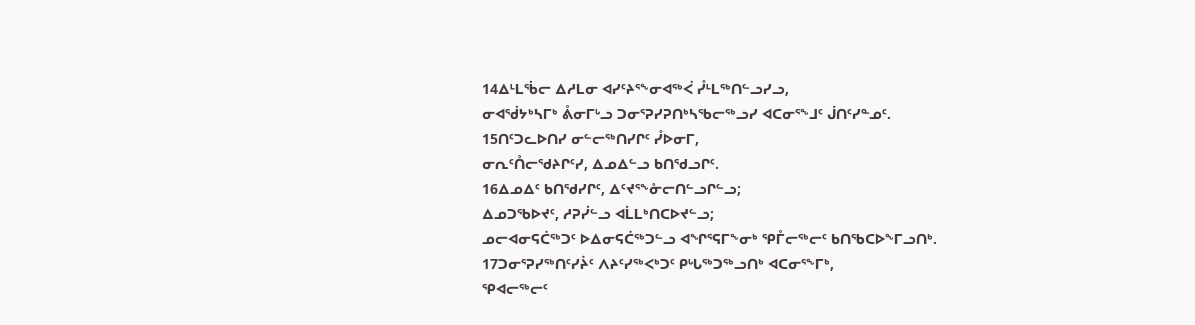14ᐃᒻᒪᖄᓕ ᐃᓱᒪᓂ ᐊᓯᑦᔨᕐᖕᓂᐊᖅᐹ ᓮᒻᒪᖅᑎᓪᓗᓯᓗ,
ᓂᐊᖂᔭᒃᓴᒥᒃ ᕔᓂᒥᒡᓗ ᑐᓂᕐᕈᓯᕈᑎᒃᓴᖃᓕᖅᓗᓯ ᐊᑕᓂᕐᖕᒧᑦ ᒎᑎᑦᓯᓐᓄᑦ.
15ᑎᑦᑐᓚᐅᑎᓯ ᓂᓪᓕᖅᑎᓯᒋᑦ ᓮᐅᓂᒥ,
ᓂᕆᑦᑍᓕᖁᔨᒋᑦᓯ, ᐃᓄᐃᓪᓗ ᑲᑎᖁᓗᒋᑦ.
16ᐃᓄᐃᑦ ᑲᑎᖁᓯᒋᑦ, ᐃᑦᔪᕐᖕᓁᓕᑎᓪᓗᒋᓪᓗ;
ᐃᓄᑐᖃᐅᔪᑦ, ᓱᕈᓰᓪᓗ ᐊᒫᒪᒃᑎᑕᐅᔪᓪᓗ;
ᓄᓕᐊᓂᕋᑖᖅᑐᑦ ᐅᐃᓂᕋᑖᖅᑐᓪᓗ ᐊᖏᕐᕋᒥᖕᓂᒃ ᕿᒤᓕᖅᓕᑦ ᑲᑎᖃᑕᐅᖕᒥᓗᑎᒃ.
17ᑐᓂᕐᕈᓯᖅᑎᑦᓯᔩᑦ ᐱᔨᑦᓯᖅᐸᒃᑐᑦ ᑭᒡᒐᖅᑐᖅᓗᑎᒃ ᐊᑕᓂᕐᖕᒥᒃ,
ᕿᐊᓕᖅᓕᑦ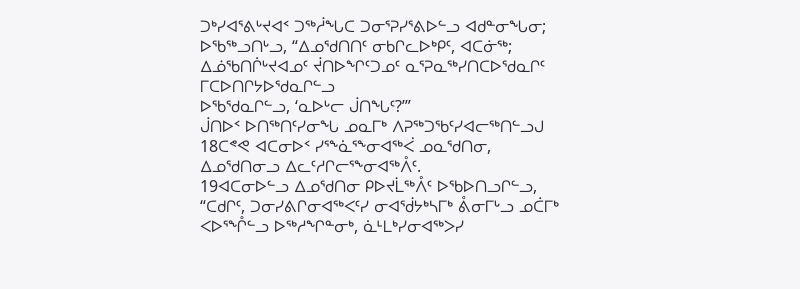ᑐᒃᓯᐊᕐᕕᒡᔪᐊᑉ ᑐᖅᓲᖓᑕ ᑐᓂᕐᕈᓯᕐᕕᐅᓪᓗ ᐊᑯᓐᓂᖓᓂ;
ᐅᖃᖅᓗᑎᒡᓗ, “ᐃᓄᖁᑎᑎᑦ ᓂᑲᒋᓚᐅᒃᑭᑦ, ᐊᑕᓃᖅ;
ᐃᓅᖃᑎᒌᒡᔪᐊᓄᑦ ᔫᑎᐅᖏᑦᑐᓄᑦ ᓇᕐᕈᓇᖅᓯᑎᑕᐅᖁᓇᒋᑦ ᒥᑕᐅᑎᒋᔭᐅᖁᓇᒋᓪᓗ
ᐅᖃᖁᓇᒋᓪᓗ, ‘ᓇᐅᒡᓕ ᒎᑎᖓᑦ?’”
ᒎᑎᐅᑉ ᐅᑎᖅᑎᑦᓯᓂᖓ ᓄᓇᒥᒃ ᐱᕈᖅᑐᖃᑦᓯᐊᓕᖅᑎᓪᓗᒍ
18ᑕᕝᕙ ᐊᑕᓂᐅᑉ ᓯᕐᖕᓈᕐᖕᓂᐊᖅᐹ ᓄᓇᖁᑎᓂ,
ᐃᓄᖁᑎᓂᓗ ᐃᓚᑦᓱᒋᓕᕐᖕᓂᐊᖅᐰᑦ.
19ᐊᑕᓂᐅᓪᓗ ᐃᓄᖁᑎᓂ ᑭᐅᔪᒫᖅᐰᑦ ᐅᖃᐅᑎᓗᒋᓪᓗ,
“ᑕᑯᒋᑦ, ᑐᓂᓯᕕᒋᓂᐊᖅᐸᑦᓯ ᓂᐊᖂᔭᒃᓴᒥᒃ ᕔᓂᒥᒡᓗ ᓄᑖᒥᒃ
ᐸᐅᕐᖎᓪᓗ ᐅᖅᓱᖏᓐᓂᒃ, ᓈᒻᒪᒃᓯᓂᐊᖅᐳᓯ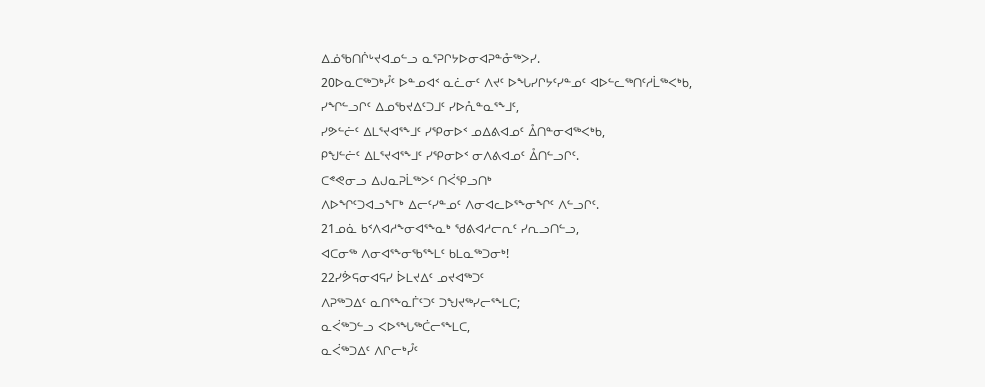ᐃᓅᖃᑎᒌᒡᔪᐊᓄᓪᓗ ᓇᕐᕈᒋᔭᐅᓂᐊᕈᓐᓁᖅᐳᓯ.
20ᐅᓇᑕᖅᑐᒃᓮᑦ ᐅᓐᓄᐊᑉ ᓇᓛᓂᑦ ᐱᔪᑦ ᐅᖓᓯᒋᔭᑦᓯᓐᓄᑦ ᐊᐅᓪᓚᖅᑎᑦᓱᒫᖅᐸᒃᑲ,
ᓯᖏᓪᓗᒋᑦ ᐃᓄᖃᔪᐃᑦᑐᒧᑦ ᓯᐅᕅᓐᓇᕐᖕᒧᑦ,
ᓯᕗᓪᓖᑦ ᐃᒪᕐᔪᐊᕐᖕᒧᑦ ᓯᕿᓂᐅᑉ ᓄᐃᕕᐊᓄᑦ ᐂᑎᓐᓂᐊᖅᐸᒃᑲ,
ᑭᖑᓪᓖᑦ ᐃᒪᕐᔪᐊᕐᖕᒧᑦ ᓯᕿᓂᐅᑉ ᓂᐱᕕᐊᓄᑦ ᐂᑎᓪᓗᒋᑦ.
ᑕᕝᕙᓂᓗ ᐃᒍᓇᕈᒫᖅᐳᑦ ᑎᐹᕿᓗᑎᒃ
ᐱᐅᖏᑦᑐᐊᓗᖕᒥᒃ ᐃᓕᑦᓯᓐᓄᑦ ᐱᓂᐊᓚᐅᕐᖕᓂᖏᑦ ᐱᓪᓗᒋᑦ.
21ᓄᓈ ᑲᑉᐱᐊᓱᖕᓂᐊᕐᖕᓇᒃ ᖁᕕᐊᓱᓕᕆᑦ ᓯᕆᓗᑎᓪᓗ,
ᐊᑕᓂᖅ ᐱᓂᐊᕐᖕᓂᖃᕐᖕᒪᑦ ᑲᒪᓇᖅᑐᓂᒃ!
22ᓯᕘᕋᓂᐊᕋᓯ ᐆᒪᔪᐃᑦ ᓄᔪᐊᖅᑐᑦ
ᐱᕈᖅᑐᐃᑦ ᓇᑎᕐᖕᓇᒦᑦᑐᑦ ᑐᖑᔪᖅᓯᓕᕐᖕᒪᑕ;
ᓇᐹᖅᑐᓪᓗ ᐸᐅᕐᖓᖅᑖᓕᕐᖕᒪᑕ,
ᓇᐹᖅᑐᐃᑦ ᐱᒋᓕᒃᓮᑦ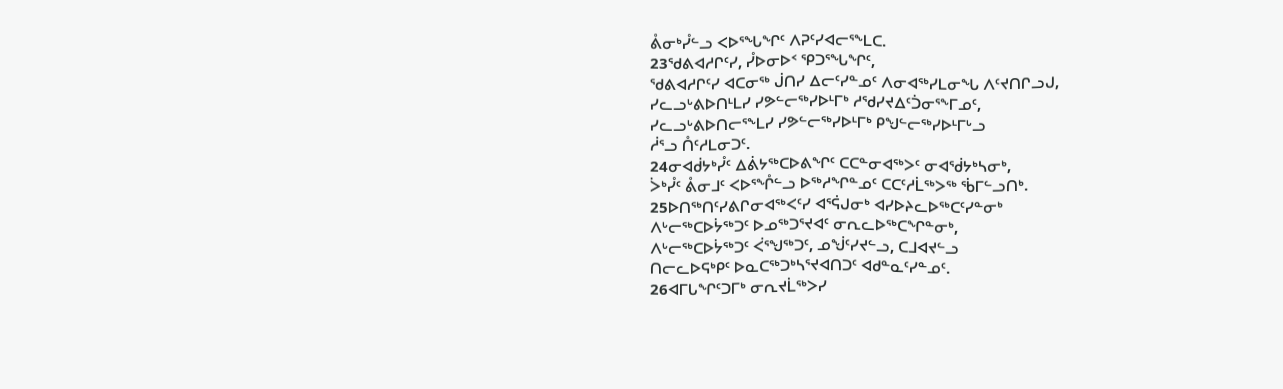ᕔᓂᒃᓮᓪᓗ ᐸᐅᕐᖓᖏᑦ ᐱᕈᑦᓯᐊᓕᕐᖕᒪᑕ.
23ᖁᕕᐊᓱᒋᑦᓯ, ᓮᐅᓂᐅᑉ ᕿᑐᕐᖓᖏᑦ,
ᖁᕕᐊᓱᒋᑦᓯ ᐊᑕᓂᖅ ᒎᑎᓯ ᐃᓕᑦᓯᓐᓄᑦ ᐱᓂᐊᖅᓯᒪᓂᖓ ᐱᑦᔪᑎᒋᓗᒍ,
ᓯᓚᓗᒡᕕᐅᑎᒻᒪᓯ ᓯᕗᓪᓕᖅᓯᐅᒻᒥᒃ ᓱᖁᓯᔪᐃᑦᑑᓂᕐᖕᒥᓄᑦ,
ᓯᓚᓗᒡᕕᐅᑎᓕᕐᖕᒪᓯ ᓯᕗᓪᓕᖅᓯᐅᒻᒥᒃ ᑭᖑᓪᓕᖅᓯᐅᒻᒥᒡᓗ
ᓲᕐᓗ ᑍᑦᓱᒪᓂᑐᑦ.
24ᓂᐊᑰᔭᒃᓮᑦ ᐃᕖᔭᖅᑕᐅᕕᖏᑦ ᑕᑕᓐᓂᐊᖅᐳᑦ ᓂᐊᖂᔭᒃᓴᓂᒃ,
ᐴᒃᓮᑦ ᕔᓂᒧᑦ ᐸᐅᕐᖎᓪᓗ ᐅᖅᓱᖏᓐᓄᑦ ᑕᑕᑦᓱᒫᖅᐳᖅ ᖄᒥᓪᓗᑎᒃ.
25ᐅᑎᖅᑎᑦᓯᕕᒋᓂᐊᖅᐸᑦᓯ ᐊᕐᕌᒍᓂᒃ ᐊᓯᐅᔨᓚᐅᖅᑕᑦᓯᓐᓂᒃ
ᐱᒡᓕᖅᑕᐅᔮᖅᑐᑦ ᐅᓄᖅᑐᕐᔪᐊᑦ ᓂᕆᓚᐅᖅᑕᖏᓐᓂᒃ,
ᐱᒡᓕᖅᑕᐅᔮᖅᑐᑦ ᐹᕐᖑᖅᑐᑦ, ᓄᖒᑦᓯᔪᓪᓗ, ᑕᒧᐊᔪᓪᓗ
ᑎᓕᓚᐅᕋᒃᑭᑦ ᐅᓇᑕᖅᑐᒃᓴᕐᔪᐊᑎᑐᑦ ᐊᑯᓐᓇᑦᓯᓐᓄᑦ.
26ᐊᒥᒐᖏᑦᑐᒥᒃ ᓂᕆᔪᒫᖅᐳᓯ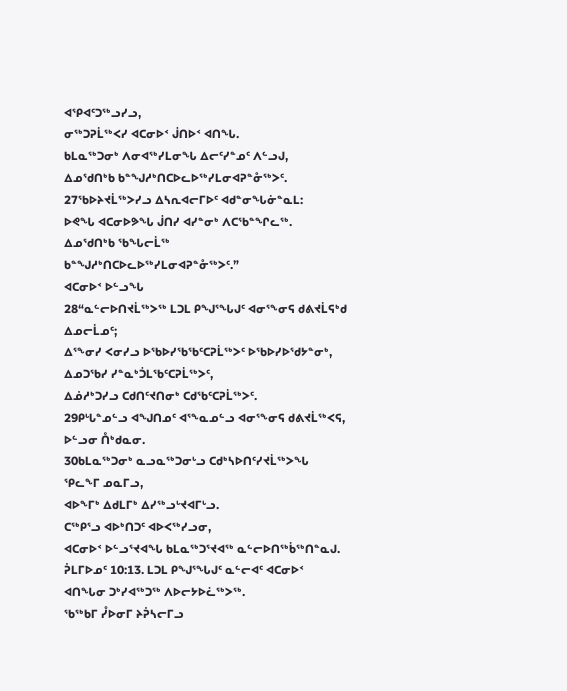ᐊᕿᐊᑦᑐᖅᓗᓯᓗ,
ᓂᖅᑐᕈᒫᖅᐸᓯ ᐊᑕᓂᐅᑉ ᒎᑎᐅᑉ ᐊᑎᖓ.
ᑲᒪᓇᖅᑐᓂᒃ ᐱᓂᐊᖅᓯᒪᓂᖓ ᐃᓕᑦᓯᓐᓄᑦ ᐱᓪᓗᒍ,
ᐃᓄᖁᑎᒃᑲ ᑲᓐᖑᓱᒃᑎᑕᐅᓚᐅᖅᓯᒪᓂᐊᕈᓐᓁᖅᐳᑦ.
27ᖃᐅᔨᔪᒫᖅᐳᓯᓗ ᐃᓴᕆᐊᓕᒥᐅᑦ ᐊᑯᓐᓂᖓᓃᓐᓇᒪ:
ᐅᕙᖓ ᐊᑕᓂᐅᕗᖓ ᒎᑎᓯ ᐊᓯᓐᓂᒃ ᐱᑕᖃᓐᖏᓚᖅ.
ᐃᓄᖁᑎᒃᑲ ᖃᖓᓕᒫᖅ ᑲᓐᖑᓱᒃᑎᑕᐅᓚᐅᖅᓯᒪᓂᐊᕈᓐᓁᖅᐳᑦ.”
ᐊᑕᓂᐅᑉ ᐅᓪᓗᖓ
28“ᓇᓪᓕᐅᑎᔪᒫᖅᐳᖅ ᒪᑐᒪ ᑭᖑᕐᖓᒍᑦ ᐊᓂᕐᖕᓂᕋ ᑯᕕᔪᒫᕋᒃᑯ ᐃᓄᓕᒫᓄᑦ;
ᐃᕐᖕᓂᓯ ᐸᓂᓯᓗ ᐅᖃᐅᓯᖃᖃᑦᑕᕈᒫᖅᐳᑦ ᐅᖃᐅᓯᐅᖁᔭᓐᓂᒃ,
ᐃᓄᑐᖃᓯ ᓯᓐᓇᒃᑑᒪᖃᑦᑕᕈᒫᖅᐳᑦ,
ᐃᓅᓱᒃᑐᓯᓗ ᑕᑯᑎᑦᔪᑎᓂᒃ ᑕᑯᖃᑦᑕᕈᒫᖅᐳᑦ.
29ᑭᒡᒐᓐᓄᓪᓗ ᐊᖑᑎᓄᑦ ᐊᕐᖕᓇᓄᓪᓗ ᐊᓂᕐᖕᓂᕋ ᑯᕕᔪᒫᖅᐸᕋ,
ᐅᓪᓗᓂ ᑍᒃᑯᓇᓂ.
30ᑲᒪᓇᖅᑐᓂᒃ ᓇᓗᓇᖅᑐᓂᒡᓗ ᑕᑯᒃᓴᐅᑎᑦᓯᔪᒫᖅᐳᖓ ᕿᓚᖕᒥ ᓄᓇᒥᓗ,
ᐊᐅᖕᒥᒃ ᐃᑯᒪᒥᒃ ᐃᓯᖅᓗᒡᔪᐊᒥᒡᓗ.
ᑕᖅᑭᕐᓗ ᐊᐅᒃᑎᑐᑦ ᐊᐅᐸᖅᓯᓗᓂ,
ᐊᑕᓂᐅᑉ ᐅᓪᓗᕐᔪᐊᖓ ᑲᒪᓇᖅᑐᕐᔪᐊᖅ ᓇᓪᓕᐅᑎᖅᑳᖅᑎᓐᓇᒍ.
ᕉᒪᒥᐅᓄᑦ 10:13. ᒪᑐᒪ ᑭᖑᕐᖓᒍᑦ ᓇᓪᓕᐊᑦ ᐊᑕᓂᐅᑉ ᐊᑎᖓᓂ ᑐᒃᓯᐊᖅᑐᖅ ᐱᐅᓕᔭᐅᓛᖅᐳᖅ.
ᖃᖅᑲᒥ ᓮᐅᓂᒥ ᔨᕉᓴᓕᒥᓗ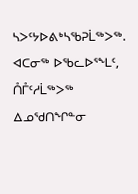ᓴᐳᑦᔭᐅᕕᒃᓴᖃᕈᒫᖅᐳᖅ.
ᐊᑕᓂᖅ ᐅᖃᓚᐅᕐᖕᒪᑦ, ᑍᒤᑦᓱᒫᖅᐳᖅ ᐃᓄᖁᑎᖏᓐᓂ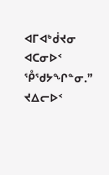ᐊᒥᐊᒃᑰᔪᓂ
ᐊᑕᓂᐅᑉ ᕾᖁᔭᖏᓐᓂ.”
ᔪᐃᓕᐅᑉ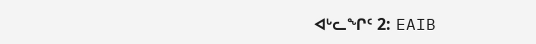ᐊᒡᓚᖏᑦ 2: EAIB